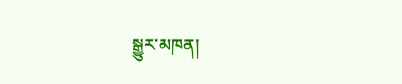སྒྱུར་མཁན།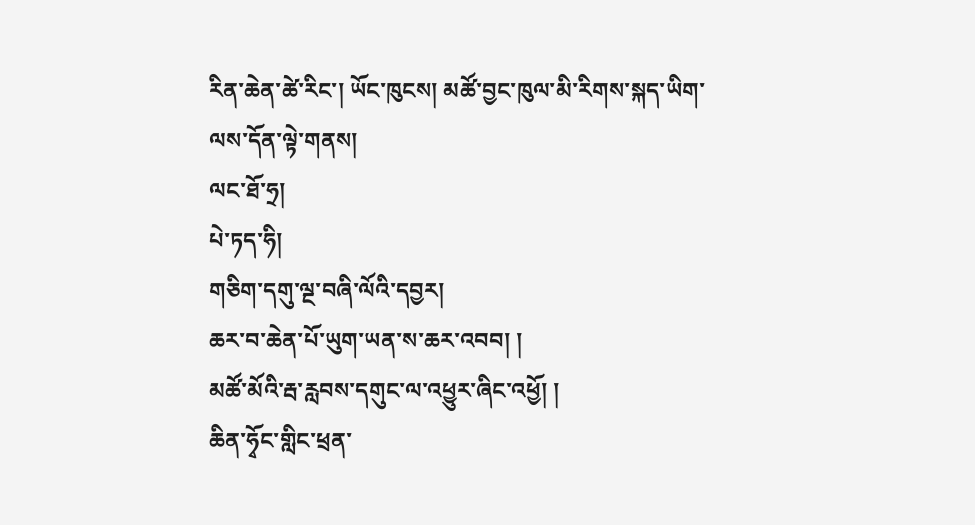རིན་ཆེན་ཚེ་རིང་། ཡོང་ཁུངས། མཚོ་བྱང་ཁུལ་མི་རིགས་སྐད་ཡིག་ལས་དོན་ལྟེ་གནས།
ལང་ཐོ་ཧྲ།
པེ་ཏད་ཧི།
གཅིག་དགུ་ལྔ་བཞི་ལོའི་དབྱར།
ཆར་བ་ཆེན་པོ་ཡུག་ཡན་ས་ཆར་འབབ། །
མཚོ་མོའི་རྦ་རླབས་དགུང་ལ་འཕྱུར་ཞིང་འཕྱོ། །
ཆིན་ཧྭོང་གླིང་ཕྲན་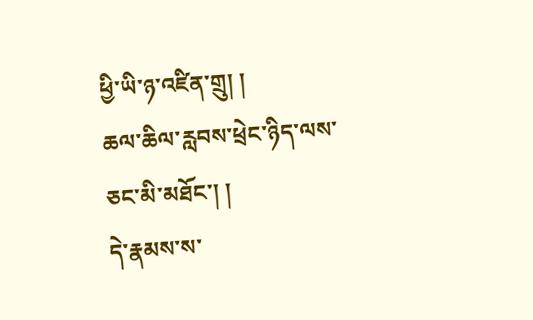ཕྱི་ཡི་ཉ་འཛིན་གྲུ། །
ཆལ་ཆིལ་རླབས་ཕྲེང་ཉིད་ལས་ཅང་མི་མཐོང་། །
དེ་རྣམས་ས་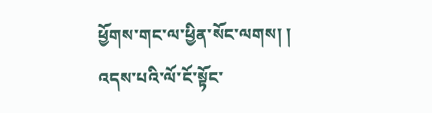ཕྱོགས་གང་ལ་ཕྱིན་སོང་ལགས། །
འདས་པའི་ལོ་ངོ་སྟོང་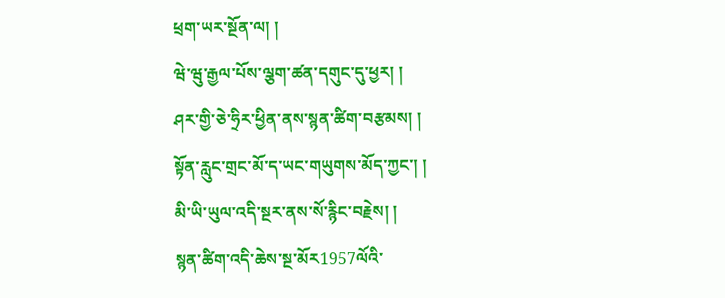ཕྲག་ཡར་སྔོན་ལ། །
ཝེ་ཝུ་རྒྱལ་པོས་ལྕག་ཚན་དགུང་དུ་ཕྱར། །
ཤར་གྱི་ཅེ་ཧྲིར་ཕྱིན་ནས་སྙན་ཚིག་བརྩམས། །
སྟོན་རླུང་གྲང་མོ་ད་ཡང་གཡུགས་མོད་ཀྱང་། །
མི་ཡི་ཡུལ་འདི་སྔར་ནས་སོ་རྙིང་བརྗེས། །
སྙན་ཚིག་འདི་ཆེས་སྔ་མོར1957ལོའི་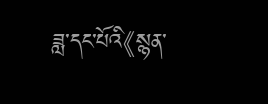ཟླ་དང་པོའི《སྙན་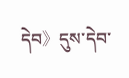དེབ》དུས་དེབ་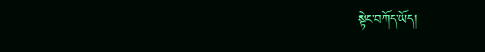སྟེང་བཀོད་ཡོད།